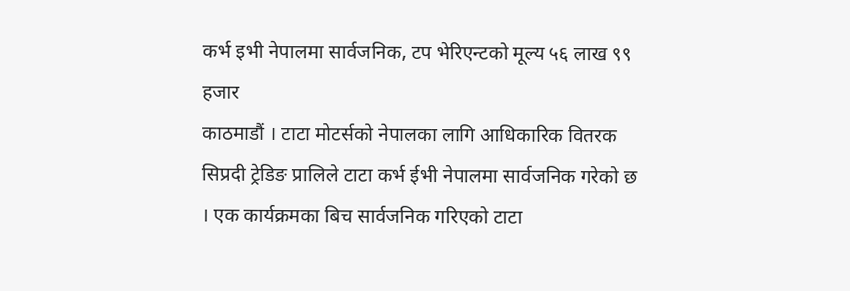कर्भ इभी नेपालमा सार्वजनिक, टप भेरिएन्टको मूल्य ५६ लाख ९९ हजार
काठमाडौं । टाटा मोटर्सको नेपालका लागि आधिकारिक वितरक सिप्रदी ट्रेडिङ प्रालिले टाटा कर्भ ईभी नेपालमा सार्वजनिक गरेको छ । एक कार्यक्रमका बिच सार्वजनिक गरिएको टाटा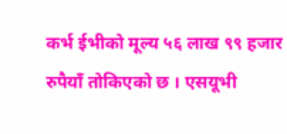कर्भ ईभीको मूल्य ५६ लाख ९९ हजार रुपैयाँ तोकिएको छ । एसयूभी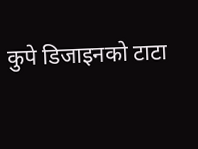कुपे डिजाइनको टाटा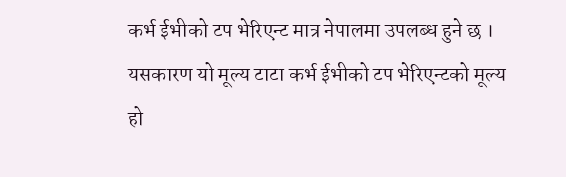कर्भ ईभीको टप भेरिएन्ट मात्र नेपालमा उपलब्ध हुने छ । यसकारण यो मूल्य टाटा कर्भ ईभीको टप भेरिएन्टको मूल्य हो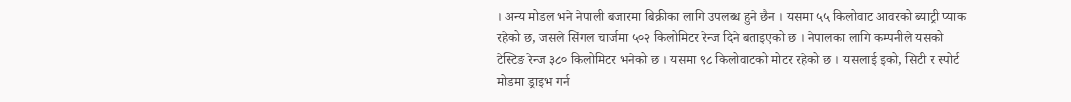। अन्य मोडल भने नेपाली बजारमा बिक्रीका लागि उपलब्ध हुने छैन । यसमा ५५ किलोवाट आवरको ब्याट्री प्याक रहेको छ, जसले सिंगल चार्जमा ५०२ किलोमिटर रेन्ज दिने बताइएको छ । नेपालका लागि कम्पनीले यसको टेस्टिङ रेन्ज ३८० किलोमिटर भनेको छ । यसमा ९८ किलोवाटको मोटर रहेको छ । यसलाई इको, सिटी र स्पोर्ट मोडमा ड्राइभ गर्न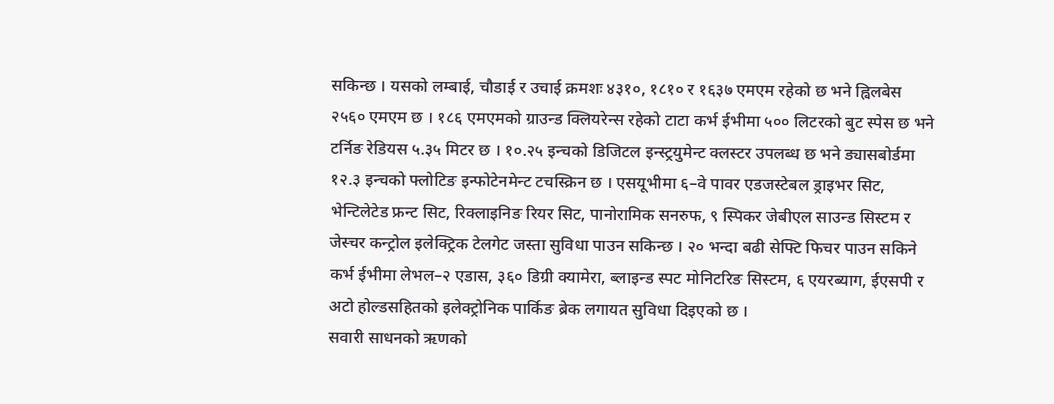सकिन्छ । यसको लम्बाई, चौडाई र उचाई क्रमशः ४३१०, १८१० र १६३७ एमएम रहेको छ भने ह्विलबेस २५६० एमएम छ । १८६ एमएमको ग्राउन्ड क्लियरेन्स रहेको टाटा कर्भ ईभीमा ५०० लिटरको बुट स्पेस छ भने टर्निङ रेडियस ५.३५ मिटर छ । १०.२५ इन्चको डिजिटल इन्स्ट्रयुमेन्ट क्लस्टर उपलब्ध छ भने ड्यासबोर्डमा १२.३ इन्चको फ्लोटिङ इन्फोटेनमेन्ट टचस्क्रिन छ । एसयूभीमा ६–वे पावर एडजस्टेबल ड्राइभर सिट, भेन्टिलेटेड फ्रन्ट सिट, रिक्लाइनिङ रियर सिट, पानोरामिक सनरुफ, ९ स्पिकर जेबीएल साउन्ड सिस्टम र जेस्चर कन्ट्रोल इलेक्ट्रिक टेलगेट जस्ता सुविधा पाउन सकिन्छ । २० भन्दा बढी सेफ्टि फिचर पाउन सकिने कर्भ ईभीमा लेभल–२ एडास, ३६० डिग्री क्यामेरा, ब्लाइन्ड स्पट मोनिटरिङ सिस्टम, ६ एयरब्याग, ईएसपी र अटो होल्डसहितको इलेक्ट्रोनिक पार्किङ ब्रेक लगायत सुविधा दिइएको छ ।
सवारी साधनको ऋणको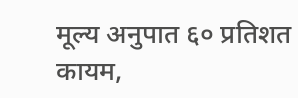मूल्य अनुपात ६० प्रतिशत कायम,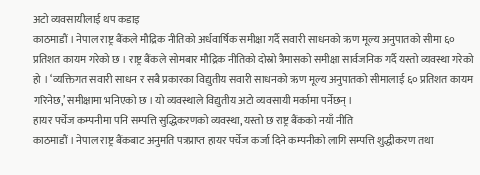अटो व्यवसायीलाई थप कडाइ
काठमाडौं । नेपाल राष्ट्र बैंकले मौद्रिक नीतिको अर्धवार्षिक समीक्षा गर्दै सवारी साधनको ऋण मूल्य अनुपातको सीमा ६० प्रतिशत कायम गरेको छ । राष्ट्र बैंकले सोमबार मौद्रिक नीतिको दोस्रो त्रैमासको समीक्षा सार्वजनिक गर्दै यस्तो व्यवस्था गरेको हो । ‘व्यक्तिगत सवारी साधन र सबै प्रकारका विद्युतीय सवारी साधनको ऋण मूल्य अनुपातको सीमालाई ६० प्रतिशत कायम गरिनेछ,’ समीक्षामा भनिएको छ । यो व्यवस्थाले विद्युतीय अटो व्यवसायी मर्कामा पर्नेछन् ।
हायर पर्चेज कम्पनीमा पनि सम्पत्ति सुद्धिकरणको व्यवस्था, यस्तो छ राष्ट्र बैंकको नयाँ नीति
काठमाडौं । नेपाल राष्ट्र बैंकबाट अनुमति पत्रप्राप्त हायर पर्चेज कर्जा दिने कम्पनीको लागि सम्पत्ति शुद्धीकरण तथा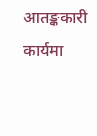आतङ्ककारी कार्यमा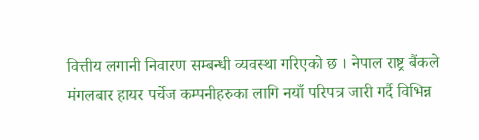वित्तीय लगानी निवारण सम्बन्धी व्यवस्था गरिएको छ । नेपाल राष्ट्र बैंकले मंगलबार हायर पर्चेज कम्पनीहरुका लागि नयाँ परिपत्र जारी गर्दै विभिन्न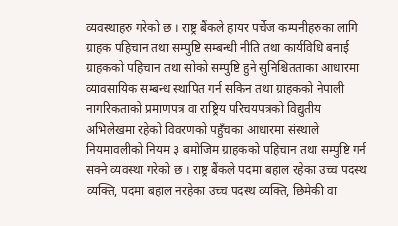व्यवस्थाहरु गरेको छ । राष्ट्र बैंकले हायर पर्चेज कम्पनीहरुका लागि ग्राहक पहिचान तथा सम्पुष्टि सम्बन्धी नीति तथा कार्यविधि बनाई ग्राहकको पहिचान तथा सोको सम्पुष्टि हुने सुनिश्चितताका आधारमा व्यावसायिक सम्बन्ध स्थापित गर्न सकिन तथा ग्राहकको नेपाली नागरिकताको प्रमाणपत्र वा राष्ट्रिय परिचयपत्रको विद्युतीय अभिलेखमा रहेको विवरणको पहुँचका आधारमा संस्थाले नियमावलीको नियम ३ बमोजिम ग्राहकको पहिचान तथा सम्पुष्टि गर्न सक्ने व्यवस्था गरेको छ । राष्ट्र बैंकले पदमा बहाल रहेका उच्च पदस्थ व्यक्ति, पदमा बहाल नरहेका उच्च पदस्थ व्यक्ति, छिमेकी वा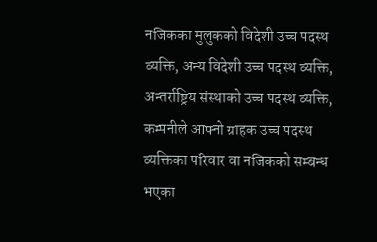नजिकका मुलुकको विदेशी उच्च पदस्थ व्यक्ति, अन्य विदेशी उच्च पदस्थ व्यक्ति, अन्तर्राष्ट्रिय संस्थाको उच्च पदस्थ व्यक्ति, कम्पनीले आफ्नो ग्राहक उच्च पदस्थ व्यक्तिका परिवार वा नजिकको सम्बन्ध भएका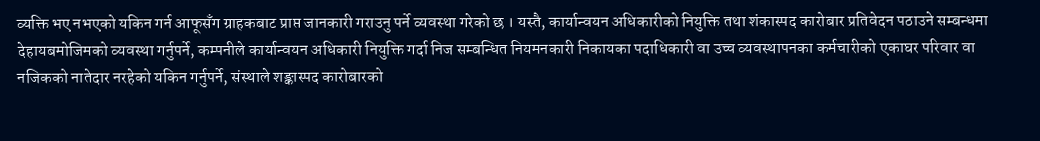व्यक्ति भए नभएको यकिन गर्न आफूसँग ग्राहकबाट प्राप्त जानकारी गराउनु पर्ने व्यवस्था गरेको छ । यस्तै, कार्यान्वयन अधिकारीको नियुक्ति तथा शंकास्पद कारोबार प्रतिवेदन पठाउने सम्बन्धमा देहायबमोजिमको व्यवस्था गर्नुपर्ने, कम्पनीले कार्यान्वयन अधिकारी नियुक्ति गर्दा निज सम्बन्धित नियमनकारी निकायका पदाधिकारी वा उच्च व्यवस्थापनका कर्मचारीको एकाघर परिवार वा नजिकको नातेदार नरहेको यकिन गर्नुपर्ने, संस्थाले शङ्कास्पद कारोबारको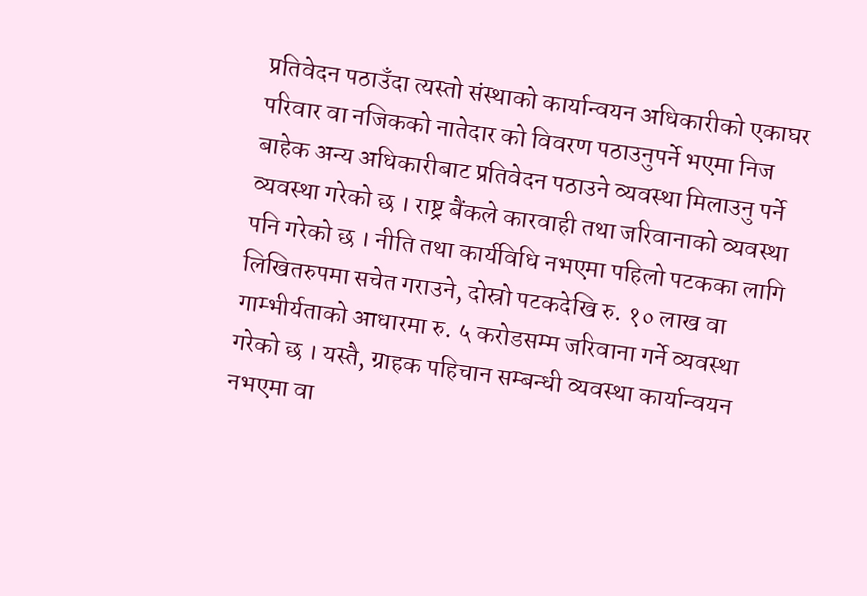प्रतिवेदन पठाउँदा त्यस्तो संस्थाको कार्यान्वयन अधिकारीको एकाघर परिवार वा नजिकको नातेदार को विवरण पठाउनुपर्ने भएमा निज बाहेक अन्य अधिकारीबाट प्रतिवेदन पठाउने व्यवस्था मिलाउनु पर्ने व्यवस्था गरेको छ । राष्ट्र बैंकले कारवाही तथा जरिवानाको व्यवस्था पनि गरेको छ । नीति तथा कार्यविधि नभएमा पहिलो पटकका लागि लिखितरुपमा सचेत गराउने, दोस्रो पटकदेखि रु. १० लाख वा गाम्भीर्यताको आधारमा रु. ५ करोडसम्म जरिवाना गर्ने व्यवस्था गरेको छ । यस्तै, ग्राहक पहिचान सम्बन्धी व्यवस्था कार्यान्वयन नभएमा वा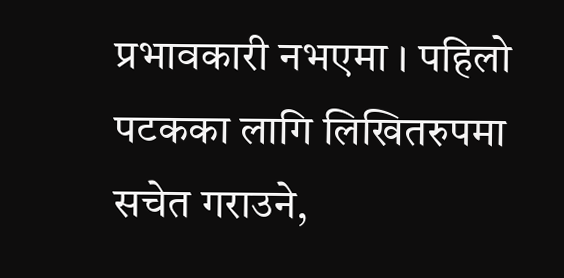प्रभावकारी नभएमा । पहिलो पटकका लागि लिखितरुपमा सचेत गराउने,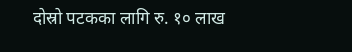दोस्रो पटकका लागि रु. १० लाख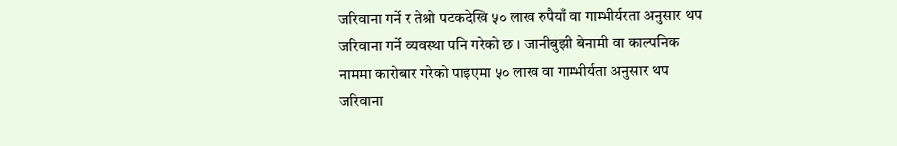जरिवाना गर्ने र तेश्रो पटकदेखि ५० लाख रुपैयाँ वा गाम्भीर्यरता अनुसार थप जरिवाना गर्ने व्यवस्था पनि गरेको छ । जानीबुझी बेनामी वा काल्पनिक नाममा कारोबार गरेको पाइएमा ५० लाख वा गाम्भीर्यता अनुसार थप जरिवाना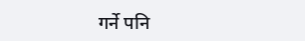गर्ने पनि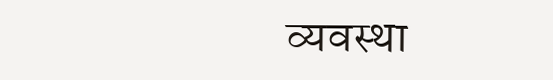व्यवस्था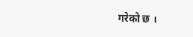गरेको छ ।